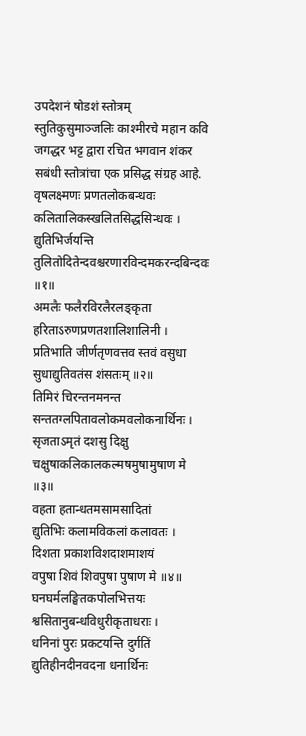उपदेशनं षोडशं स्तोत्रम्
स्तुतिकुसुमाञ्जलिः काश्मीरचे महान कवि जगद्धर भट्ट द्वारा रचित भगवान शंकर सबंधी स्तोत्रांचा एक प्रसिद्ध संग्रह आहे.
वृषलक्ष्मणः प्रणतलोकबन्धवः कलितालिकस्खलितसिद्धसिन्धवः ।
द्युतिभिर्जयन्ति तुलितोदितेन्दवश्चरणारविन्दमकरन्दबिन्दवः ॥१॥
अमलैः फलैरविरलैरलङ्कृता हरिताऽरुणप्रणतशालिशालिनी ।
प्रतिभाति जीर्णतृणवत्तव स्तवं वसुधा सुधाद्युतिवतंस शंसतःम् ॥२॥
तिमिरं चिरन्तनमनन्त सन्ततग्लपितावलोकमवलोकनार्थिनः ।
सृजताऽमृतं दशसु दिक्षु चक्षुषाकलिकालकल्मषमुषामुषाण मे ॥३॥
वहता हतान्धतमसामसादितां
द्युतिभिः कलामविकलां कलावतः ।
दिशता प्रकाशविशदाशमाशयं
वपुषा शिवं शिवपुषा पुषाण मे ॥४॥
घनघर्मलङ्घितकपोलभित्तयः श्वसितानुबन्धविधुरीकृताधराः ।
धनिनां पुरः प्रकटयन्ति दुर्गतिं द्युतिहीनदीनवदना धनार्थिनः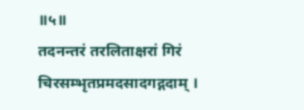॥५॥
तदनन्तरं तरलिताक्षरां गिरं चिरसम्भृतप्रमदसादगद्गदाम् ।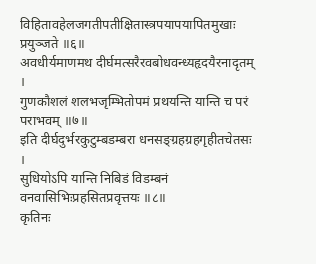विहितावहेलजगतीपतीक्षितास्त्रपयापयापितमुखाः प्रयुञ्जते ॥६॥
अवधीर्यमाणमथ दीर्घमत्सरैरवबोधवन्ध्यहृदयैरनादृतम् ।
गुणकौशलं शलभजृम्भितोपमं प्रथयन्ति यान्ति च परं पराभवम् ॥७॥
इति दीर्घदुर्भरकुटुम्बडम्बरा धनसङ्ग्रहग्रहगृहीतचेतसः ।
सुधियोऽपि यान्ति निबिडं विडम्बनं वनवासिभिःप्रहसितप्रवृत्तयः ॥८॥
कृतिनः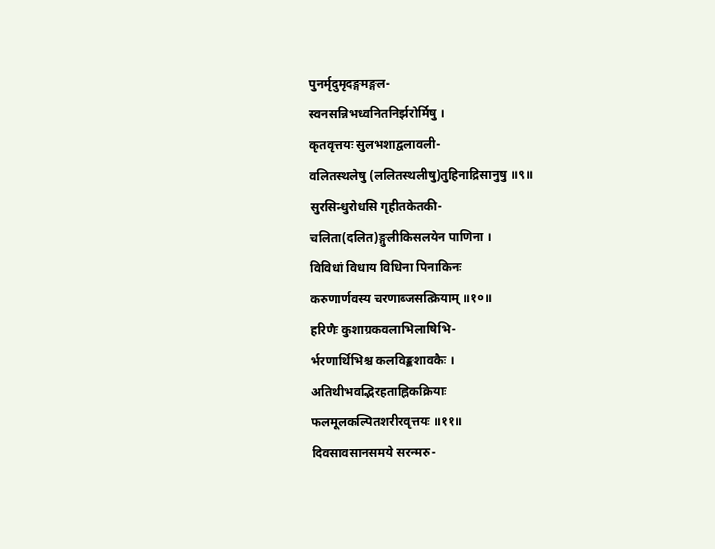पुनर्मृदुमृदङ्गमङ्गल-
स्वनसन्निभध्वनितनिर्झरोर्मिषु ।
कृतवृत्तयः सुलभशाद्वलावली-
वलितस्थलेषु (ललितस्थलीषु)तुहिनाद्रिसानुषु ॥९॥
सुरसिन्धुरोधसि गृहीतकेतकी-
चलिता(दलित)ङ्गुलीकिसलयेन पाणिना ।
विविधां विधाय विधिना पिनाकिनः
करुणार्णवस्य चरणाब्जसत्क्रियाम् ॥१०॥
हरिणैः कुशाग्रकवलाभिलाषिभि-
र्भरणार्थिभिश्च कलविङ्कशावकैः ।
अतिथीभवद्भिरहताह्निकक्रियाः
फलमूलकल्पितशरीरवृत्तयः ॥११॥
दिवसावसानसमये सरन्मरु-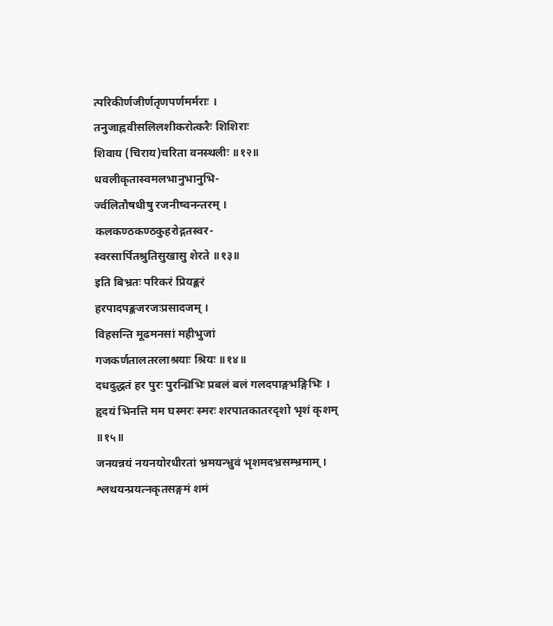त्परिकीर्णजीर्णतृणपर्णमर्मराः ।
तनुजाह्नवीसलिलशीकरोत्करैः शिशिराः
शिवाय (चिराय)चरिता वनस्थलीः ॥१२॥
धवलीकृतास्वमलभानुभानुभि-
र्ज्वलितौषधीषु रजनीष्वनन्तरम् ।
कलकण्ठकण्ठकुहरोद्गतस्वर-
स्वरसार्पितश्रुतिसुखासु शेरते ॥१३॥
इति बिभ्रतः परिकरं प्रियङ्करं
हरपादपङ्कजरजःप्रसादजम् ।
विहसन्ति मूढमनसां महीभुजां
गजकर्णतालतरलाश्रयाः श्रियः ॥१४॥
दधदुद्धतं हर पुरः पुरन्ध्रिभिः प्रबलं बलं गलदपाङ्गभङ्गिभिः ।
हृदयं भिनत्ति मम घस्मरः स्मरः शरपातकातरदृशो भृशं कृशम् ॥१५॥
जनयन्नयं नयनयोरधीरतां भ्रमयन्भ्रुवं भृशमदभ्रसम्भ्रमाम् ।
श्लथयन्प्रयत्नकृतसङ्गमं शमं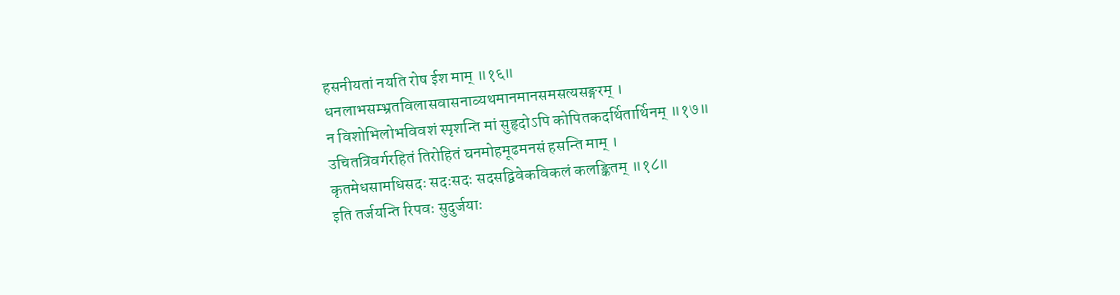हसनीयतां नयति रोष ईश माम् ॥१६॥
धनलाभसम्भ्रतविलासवासनाव्यथमानमानसमसत्यसङ्गरम् ।
न विशोभिलोभविवशं स्पृशन्ति मां सुहृदोऽपि कोपितकदर्थितार्थिनम् ॥१७॥
उचितत्रिवर्गरहितं तिरोहितं घनमोहमूढमनसं हसन्ति माम् ।
कृतमेधसामधिसदः सदःसदः सदसद्विवेकविकलं कलङ्कितम् ॥१८॥
इति तर्जयन्ति रिपवः सुदुर्जयाः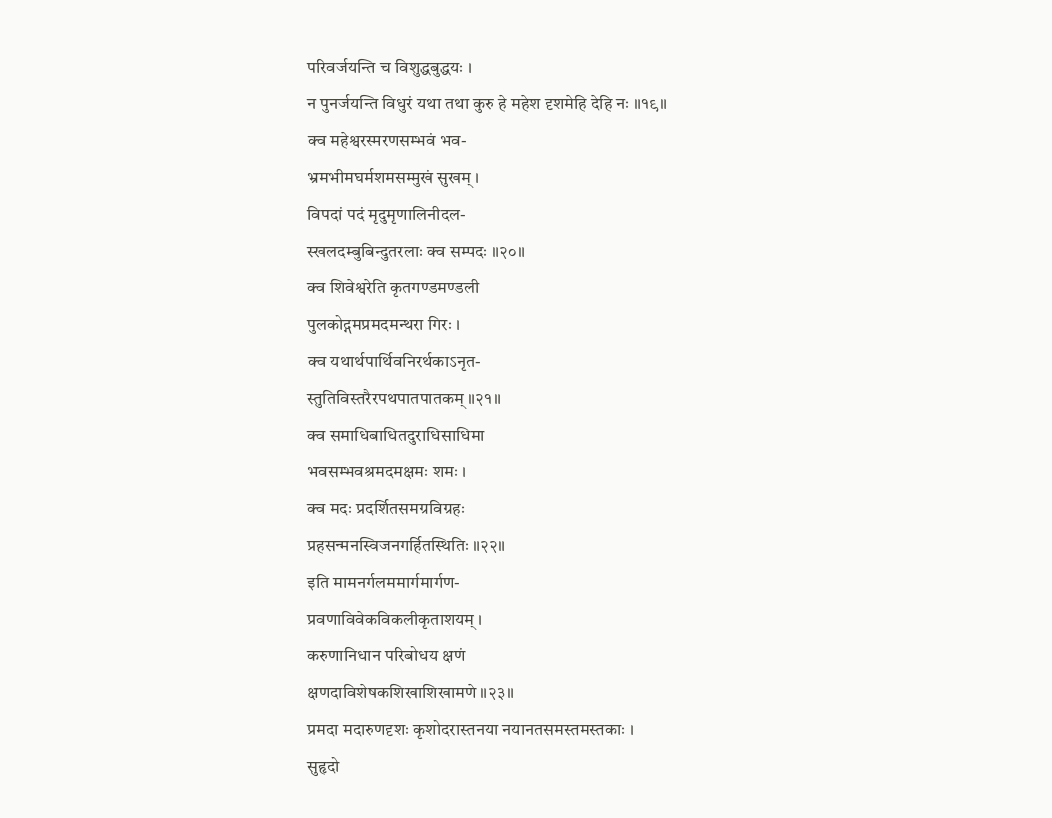परिवर्जयन्ति च विशुद्धबुद्धयः ।
न पुनर्जयन्ति विधुरं यथा तथा कुरु हे महेश दृशमेहि देहि नः ॥१९॥
क्व महेश्वरस्मरणसम्भवं भव-
भ्रमभीमघर्मशमसम्मुखं सुखम् ।
विपदां पदं मृदुमृणालिनीदल-
स्खलदम्बुबिन्दुतरलाः क्व सम्पदः ॥२०॥
क्व शिवेश्वरेति कृतगण्डमण्डली
पुलकोद्गमप्रमदमन्थरा गिरः ।
क्व यथार्थपार्थिवनिरर्थकाऽनृत-
स्तुतिविस्तरैरपथपातपातकम् ॥२१॥
क्व समाधिबाधितदुराधिसाधिमा
भवसम्भवश्रमदमक्षमः शमः ।
क्व मदः प्रदर्शितसमग्रविग्रहः
प्रहसन्मनस्विजनगर्हितस्थितिः ॥२२॥
इति मामनर्गलममार्गमार्गण-
प्रवणाविवेकविकलीकृताशयम् ।
करुणानिधान परिबोधय क्षणं
क्षणदाविशेषकशिखाशिखामणे ॥२३॥
प्रमदा मदारुणदृशः कृशोदरास्तनया नयानतसमस्तमस्तकाः ।
सुहृदो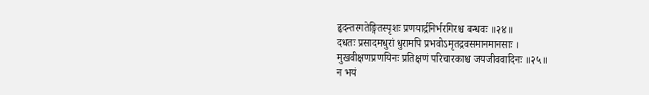हृदन्तरगतेङ्गितस्पृशः प्रणयार्द्रनिर्भरगिरश्च बन्धवः ॥२४॥
दधतः प्रसादमधुरां धुरामपि प्रभवोऽमृतद्रवसमानमानसाः ।
मुखवीक्षणप्रणयिनः प्रतिक्षणं परिचारकाश्च जयजीववादिनः ॥२५॥
न भयं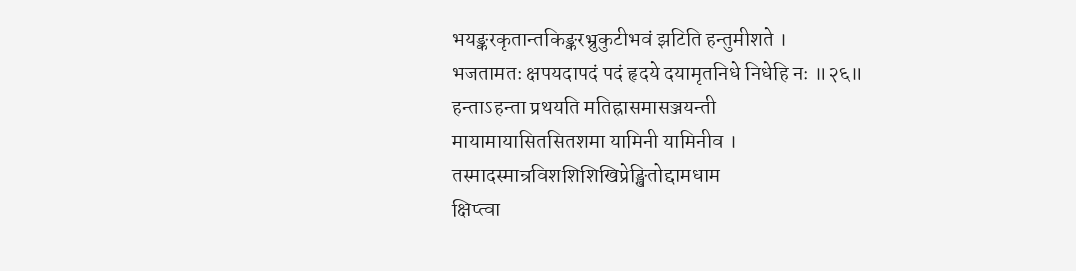भयङ्करकृतान्तकिङ्करभ्रुकुटीभवं झटिति हन्तुमीशते ।
भजतामतः क्षपयदापदं पदं हृदये दयामृतनिधे निधेहि नः ॥२६॥
हन्ताऽहन्ता प्रथयति मतिह्रासमासञ्जयन्ती
मायामायासितसितशमा यामिनी यामिनीव ।
तस्मादस्मान्रविशशिशिखिप्रेङ्खितोद्दामधाम
क्षिप्त्वा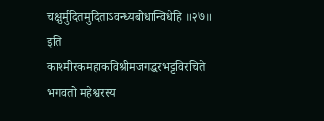चक्षुर्मुदितमुदिताऽवन्ध्यबोधान्विधेहि ॥२७॥
इति काश्मीरकमहाकविश्रीमजगद्धरभट्टविरचिते
भगवतो महेश्वरस्य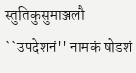स्तुतिकुसुमाञ्जलौ
``उपदेशनं'' नामकं षोडशं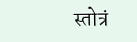स्तोत्रं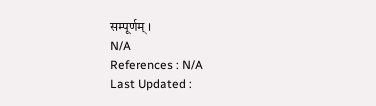सम्पूर्णम् ।
N/A
References : N/A
Last Updated :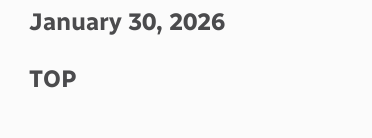January 30, 2026

TOP